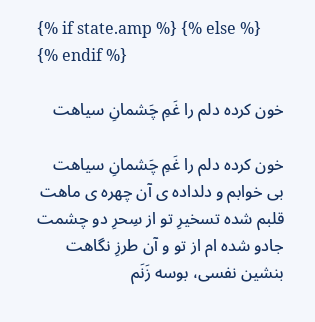{% if state.amp %} {% else %} {% endif %}

خون کرده دلم را غَمِ چَشمانِ سیاهت

خون کرده دلم را غَمِ چَشمانِ سیاهت
بی خوابم و دلداده ی آن چهره ی ماهت
قلبم شده تسخیرِ تو از سِحرِ دو چشمت
جادو شده ام از تو و آن طرزِ نگاهت
بنشین نفسی، بوسه زَنَم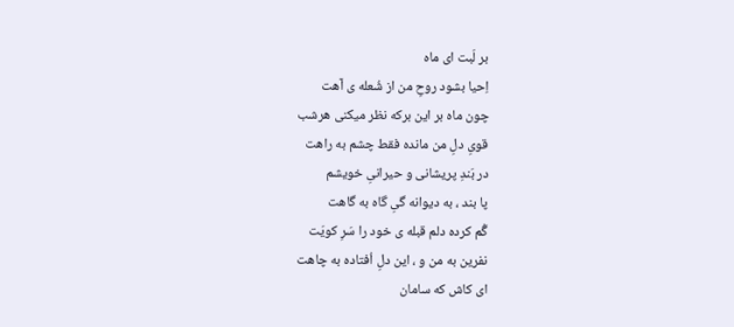بر لَبت ای ماه
اِحیا بشود روحِ من از شُعله ی آهت
چون ماه بر این برکه نظر میکنی هرشب
قویِ دلِ من مانده فقط چشم به راهت
در بَندِ پریشانی و حیرانیِ خویشم
پا بند ، به دیوانه گیِ گاه به گاهت
گُم کرده دلم قبله ی خود را سَرِ کویَت
نفرین به من و ، این دلِ اُفتاده به چاهت
ای کاش که سامان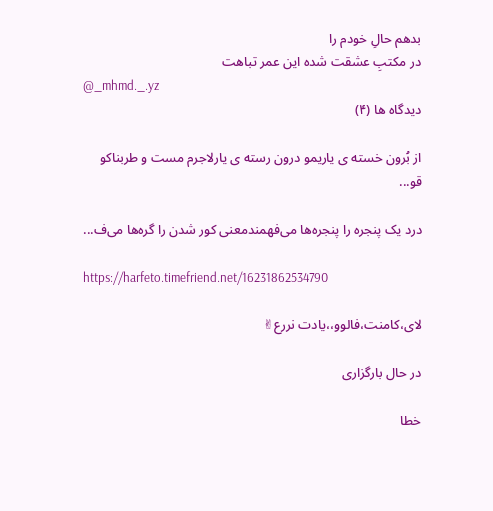بدهم حالِ خودم را
در مکتبِ عشقت شده این عمر تباهت
@_mhmd._.yz
دیدگاه ها (۴)

از بُرون خسته ی یاریمو درون رسته ی یارلاجرم مست و طربناکو قو...

درد یک پنجره را پنجره‌ها می‌فهمندمعنی کور شدن را گره‌ها می‌ف...

https://harfeto.timefriend.net/16231862534790

لای،کامنت،فالوو،،یادت نررع✌

در حال بارگزاری

خطا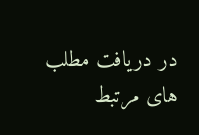در دریافت مطلب های مرتبط